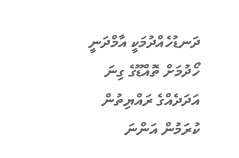ދަނޑުހެއްދުމަކީ އާމްދަނީ ހޯދުމަށް ތޮއްޑޫގެ ގިނަ އަދަދެއްގެ ރައްޔިތުން ކުރަމުން އަންނަ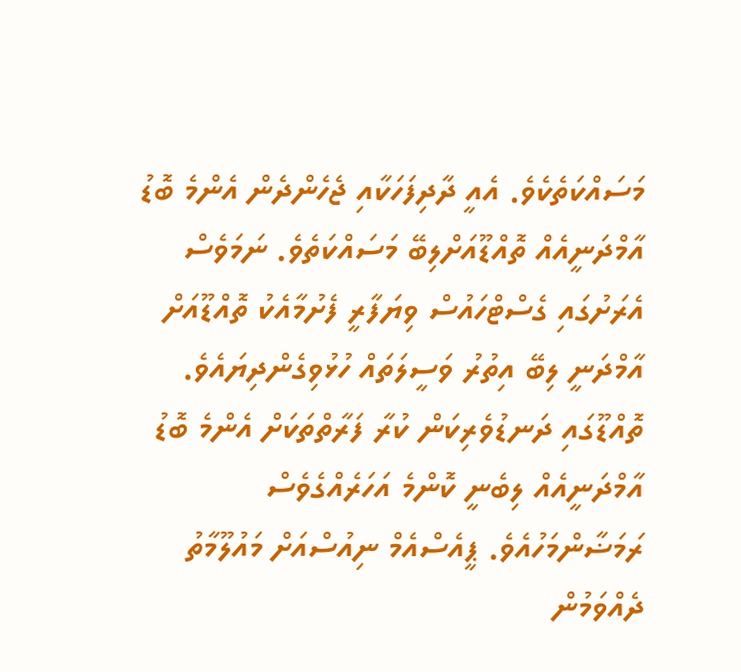މަސައްކަތެކެވެ. އެއީ ދާދިފަހަކާއި ޖެހެންދެން އެންމެ ބޮޑު އާމްދަނީއެއް ތޮއްޑޫއަށްލިބޭ މަސައްކަތެވެ. ނަމަވެސް އެރަށުގައި ގެސްޓްހައުސް ވިޔަފާރީ ފެށުމާއެކު ތޮއްޑޫއަށް އާމްދަނީ ލިބޭ އިތުރު ވަސީލަތައް ހުޅުވިގެންދިޔައެވެ.
ތޮއްޑޫގައި ދަނޑުވެރިކަން ކުރާ ފަރާތްތަކަށް އެންމެ ބޮޑު އާމްދަނީއެއް ލިބެނީ ކޮންމެ އަހަރެއްގެވެސް ރަމަޟާންމަހުއެވެ. ޕީއެސްއެމް ނިއުސްއަށް މައުލޫމާތު ދެއްވަމުން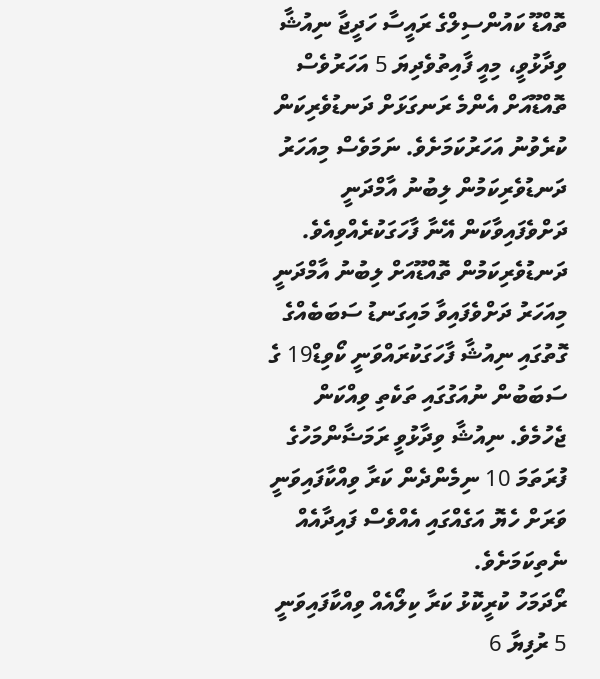ތޮއްޑޫ ކައުންސިލްގެ ރައީސާ ހަދީޖާ ނިއުޝާ ވިދާޅުވީ، މިއީ ފާއިތުވެދިޔަ 5 އަހަރުވެސް ތޮއްޑޫއަށް އެންމެ ރަނގަޅަށް ދަނޑުވެރިކަން ކުރެވުނު އަހަރުކަމަށެވެ. ނަމަވެސް މިއަހަރު ދަނޑުވެރިކަމުން ލިބުނު އާމްދަނީ ދަށްވެފައިވާކަން އޭނާ ފާހަގަކުރެއްވިއެވެ.
ދަނޑުވެރިކަމުން ތޮއްޑޫއަށް ލިބުނު އާމްދަނީ މިއަހަރު ދަށްވެފައިވާ މައިގަނޑު ސަބަބެއްގެ ގޮތުގައި ނިއުޝާ ފާހަގަކުރައްވަނީ ކޯވިޑް19 ގެ ސަބަބުން ނުއަގުގައި ތަކެތި ވިއްކަން ޖެހުމެވެ. ނިއުޝާ ވިދާޅުވީ ރަމަޟާންމަހުގެ ފުރަތަމަ 10 ނިމެންދެން ކަރާ ވިއްކާފައިވަނީ ވަރަށް ހެޔޮ އަގެއްގައި އެއްވެސް ފައިދާއެއް ނެތިކަމަށެވެ.
ރޯދަމަހު ކުރީކޮޅު ކަރާ ކިލޯއެއް ވިއްކާފައިވަނީ 5 ރުފިޔާ 6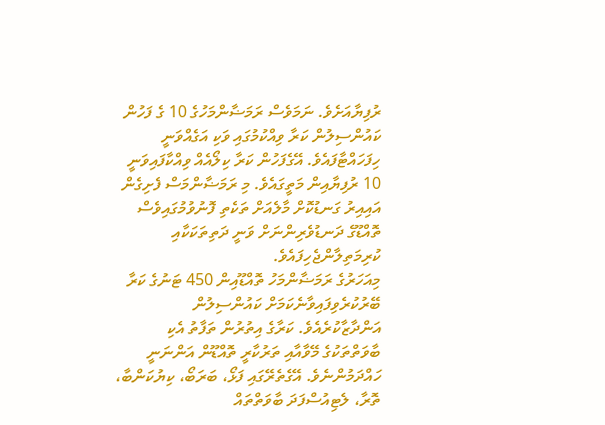ރުފިޔާއަށެވެ. ނަމަވެސް ރަމަޟާންމަހުގެ 10 ގެ ފަހުން ކައުންސިލުން ކަރާ ވިއްކުމުގައި ވަކި އަގެއްވަނީ ހިފަހައްޓާފައެވެ. އޭގެފަހުން ކަރާ ކިލޯއެއް ވިއްކާފައިވަނީ 10 ރުފިޔާއިން މަތީގައެވެ. މި ރަމަޟާންމަސް ފެށިގެން އައިއިރު ގަނޑުކޮށް މާލެއަށް ތަކެތި ފޮނުވުމުގައިވެސް ތޮއްޑޫގެ ދަނޑުވެރިންނަށް ވަނީ ދަތިތަކަކާއި ކުރިމަތިލާންޖެހިފައެވެ.
މިއަހަރުގެ ރަމަޟާންމަހު ތޮއްޑޫއިން 450 ޓަނުގެ ކަރާ ބޭރުކުރެވިފައިވާނެކަމަށް ކައުންސިލުން އަންދާޒާކުރެއެވެ. ކަރާގެ އިތުރުން ތަފާތު އެކި ބާވަތްތަކުގެ މޭވާއާއި ތަރުކާރީ ތޮއްޑޫން އަންނަނީ ހައްދަމުންނެވެ. އޭގެތެރޭގައި ފަޅޯ، ބަރަބޯ، ކިޔުކަންބާ، ތޮރާ، ލެޓިއުސްފަދަ ބާވަތްތައް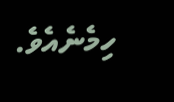ހިމެނެއެވެ.